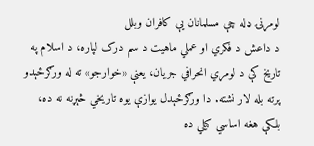لومړنۍ ډله چې مسلمانان یې کافران وبلل
د داعش د فکري او عملي ماهیت د سم درک لپاره، د اسلام په تاریخ کې د لومړي انحرافي جریان، یعنې «خوارجو» ته له ورګرځېدو پرته بله لار نشته. دا ورګرځېدل یوازې یوه تاریخي څېړنه نه ده، بلکې هغه اساسي کيلي ده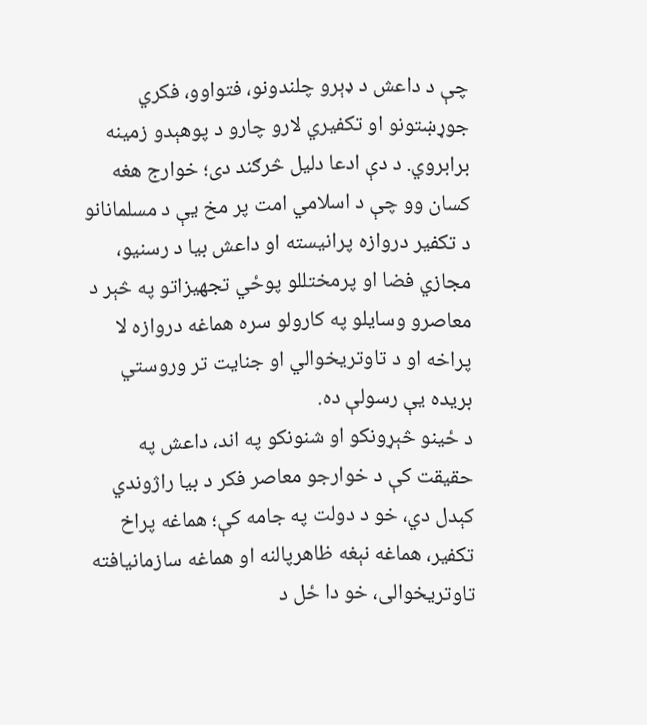چې د داعش د ډېرو چلندونو، فتواوو، فکري جوړښتونو او تکفیري لارو چارو د پوهېدو زمینه برابروي. د دې ادعا دلیل څرګند دی؛ خوارج هغه کسان وو چې د اسلامي امت پر مخ یې د مسلمانانو د تکفیر دروازه پرانیسته او داعش بیا د رسنیو، مجازي فضا او پرمختللو پوځي تجهیزاتو په څېر د معاصرو وسایلو په کارولو سره هماغه دروازه لا پراخه او د تاوتریخوالي او جنایت تر وروستي بریده یې رسولې ده.
د ځینو څېړونکو او شنونکو په اند، داعش په حقیقت کې د خوارجو معاصر فکر د بیا راژوندي کېدل دي، خو د دولت په جامه کې؛ هماغه پراخ تکفیر، هماغه نېغه ظاهرپالنه او هماغه سازمانیافته تاوتریخوالی، خو دا ځل د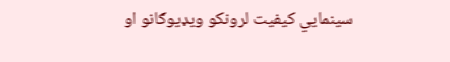سینمایي کیفیت لرونکو ویډیوګانو او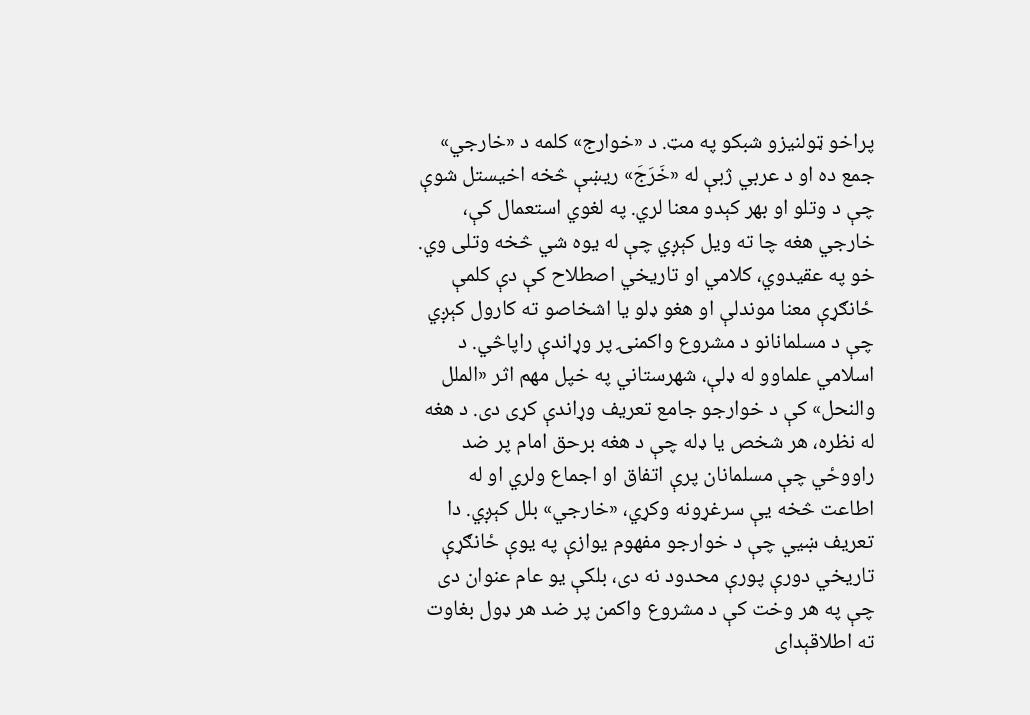پراخو ټولنیزو شبکو په مټ. د «خوارج» کلمه د «خارجي» جمع ده او د عربي ژبې له «خَرَجَ» ريښې څخه اخیستل شوې چې د وتلو او بهر کېدو معنا لري. په لغوي استعمال کې، خارجي هغه چا ته ویل کېږي چې له یوه شي څخه وتلی وي.
خو په عقیدوي، کلامي او تاریخي اصطلاح کې دې کلمې ځانګړې معنا موندلې او هغو ډلو یا اشخاصو ته کارول کېږي چې د مسلمانانو د مشروع واکمنۍ پر وړاندې راپاڅي. د اسلامي علماوو له ډلې، شهرستاني په خپل مهم اثر «الملل والنحل» کې د خوارجو جامع تعریف وړاندې کړی دی. د هغه له نظره، هر شخص یا ډله چې د هغه برحق امام پر ضد راووځي چې مسلمانان پرې اتفاق او اجماع ولري او له اطاعت څخه یې سرغړونه وکړي، «خارجي» بلل کېږي. دا تعریف ښيي چې د خوارجو مفهوم یوازې په یوې ځانګړې تاریخي دورې پورې محدود نه دی، بلکې یو عام عنوان دی چې په هر وخت کې د مشروع واکمن پر ضد هر ډول بغاوت ته اطلاقېدای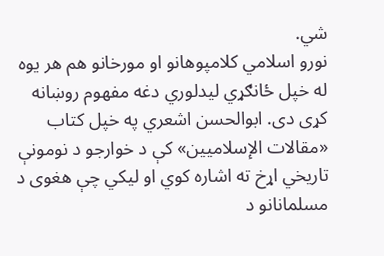شي.
نورو اسلامي کلامپوهانو او مورخانو هم هر یوه له خپل ځانګړي لیدلوري دغه مفهوم روښانه کړی دی. ابوالحسن اشعري په خپل کتاب «مقالات الإسلامیین» کې د خوارجو د نومونې تاریخي اړخ ته اشاره کوي او لیکي چې هغوی د مسلمانانو د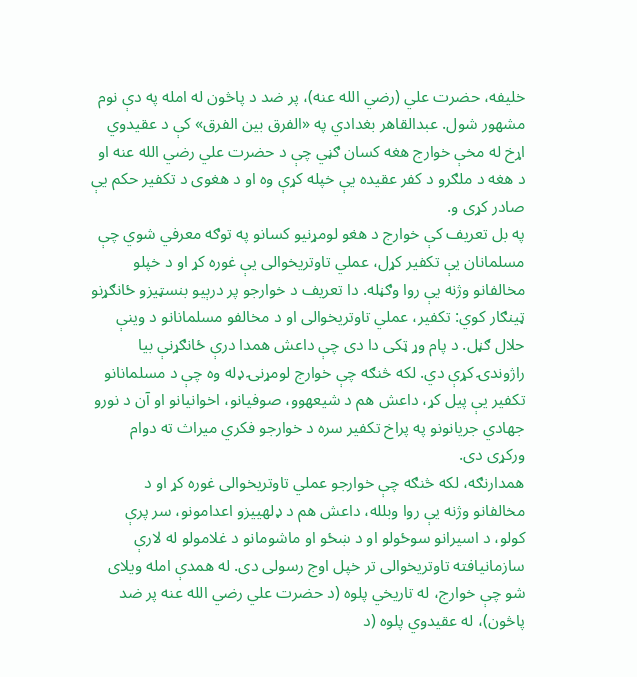خلیفه، حضرت علي (رضي الله عنه)، پر ضد د پاڅون له امله په دې نوم مشهور شول. عبدالقاهر بغدادي په «الفرق بین الفرق» کې د عقیدوي اړخ له مخې خوارج هغه کسان ګڼي چې د حضرت علي رضي الله عنه او د هغه د ملګرو د کفر عقیده یې خپله کړې وه او د هغوی د تکفیر حکم یې صادر کړی و.
په بل تعریف کې خوارج د هغو لومړنیو کسانو په توګه معرفي شوي چې مسلمانان یې تکفیر کړل، عملي تاوتریخوالی یې غوره کړ او د خپلو مخالفانو وژنه یې روا وګڼله. دا تعریف د خوارجو پر درېیو بنسټیزو ځانګړنو ټینګار کوي: تکفیر، عملي تاوتریخوالی او د مخالفو مسلمانانو د وینې حلال ګڼل. د پام وړ ټکی دا دی چې داعش همدا درې ځانګړنې بیا راژوندۍ کړې دي. لکه څنګه چې خوارج لومړنۍ ډله وه چې د مسلمانانو تکفیر یې پیل کړ، داعش هم د شیعهوو، صوفیانو، اخوانیانو او آن د نورو جهادي جریانونو په پراخ تکفیر سره د خوارجو فکري میراث ته دوام ورکړی دی.
همدارنګه، لکه څنګه چې خوارجو عملي تاوتریخوالی غوره کړ او د مخالفانو وژنه یې روا وبلله، داعش هم د ډلهییزو اعدامونو، سر پرې کولو، د اسیرانو سوځولو او د ښځو او ماشومانو د غلامولو له لارې سازمانیافته تاوتریخوالی تر خپل اوج رسولی دی. له همدې امله ویلای شو چې خوارج، له تاریخي پلوه (د حضرت علي رضي الله عنه پر ضد پاڅون)، له عقیدوي پلوه (د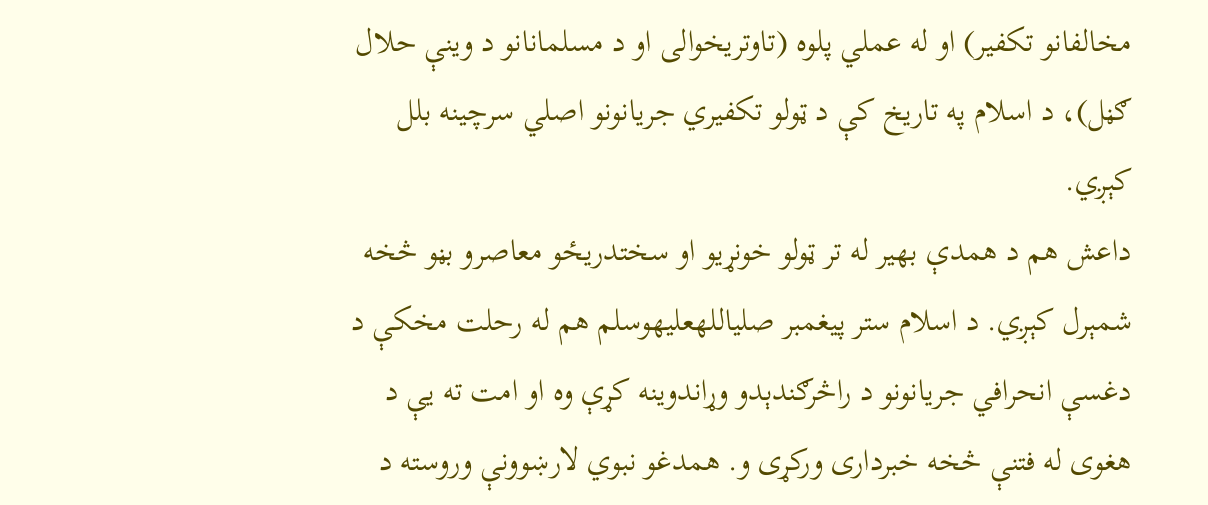مخالفانو تکفیر) او له عملي پلوه (تاوتریخوالی او د مسلمانانو د وینې حلال ګڼل)، د اسلام په تاریخ کې د ټولو تکفیري جریانونو اصلي سرچینه بلل کېږي.
داعش هم د همدې بهیر له تر ټولو خونړیو او سختدریځو معاصرو بڼو څخه شمېرل کېږي. د اسلام ستر پیغمبر صلیاللهعلیهوسلم هم له رحلت مخکې د دغسې انحرافي جریانونو د راڅرګندېدو وړاندوینه کړې وه او امت ته یې د هغوی له فتنې څخه خبرداری ورکړی و. همدغو نبوي لارښوونې وروسته د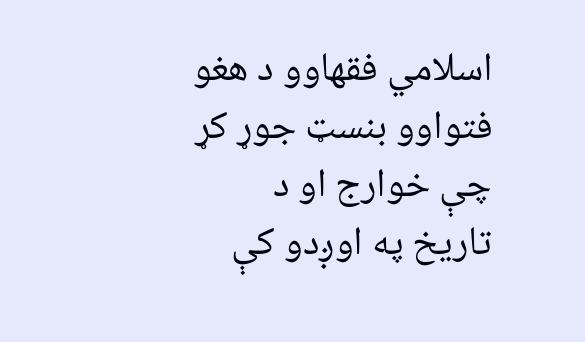اسلامي فقهاوو د هغو فتواوو بنسټ جوړ کړ چې خوارج او د تاریخ په اوږدو کې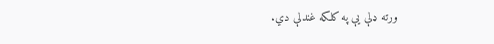ورته ډلې یې په کلکه غندلې دي.